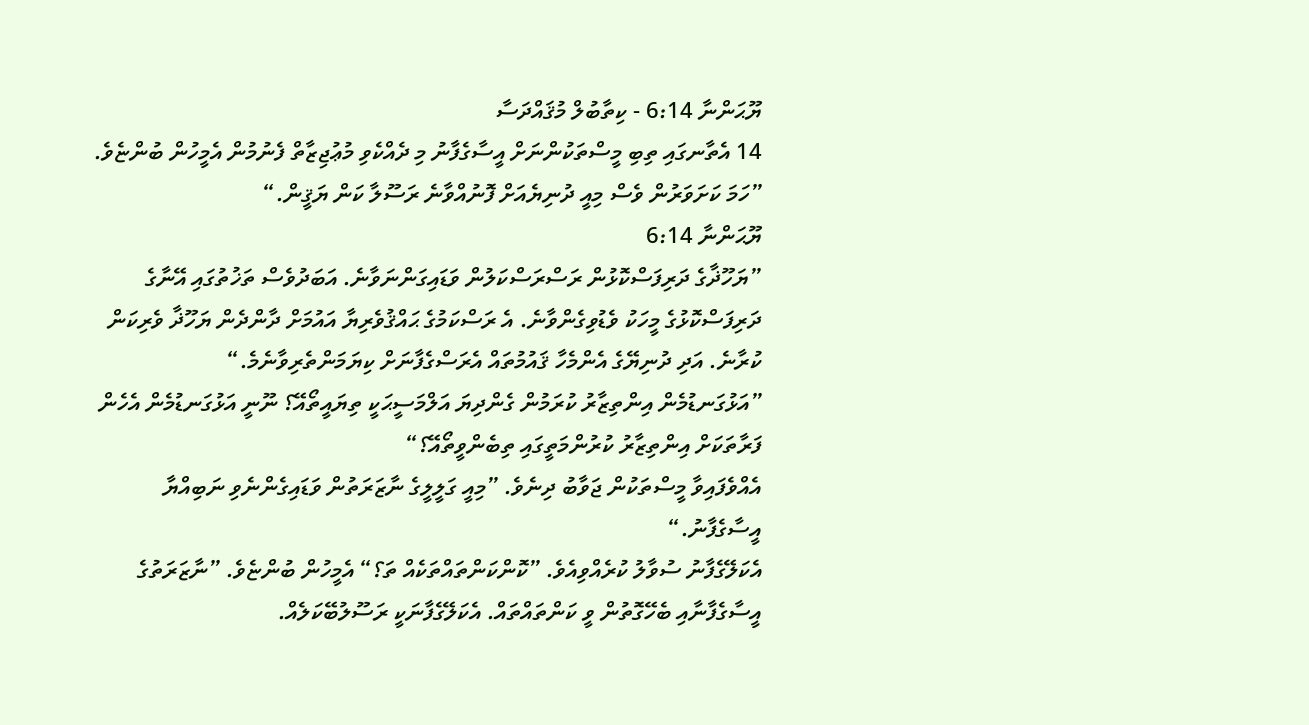ޔޫޙަންނާ 6:14 - ކިތާބުލް މުޤައްދަސާ
14 އެތާނގައި ތިބި މީސްތަކުންނަށް އީސާގެފާނު މި ދެއްކެވި މުޢުޖިޒާތް ފެނުމުން އެމީހުން ބުންޏެވެ. ”ހަމަ ކަށަވަރުން ވެސް މިއީ ދުނިޔެއަށް ފޮނުއްވާނެ ރަސޫލާ ކަން ޔަޤީން.“
ޔޫޙަންނާ 6:14
”ޔަހޫޛާގެ ދަރިފަސްކޮޅުން ރަސްރަސްކަލުން ވަޑައިގަންނަވާނެ. އަބަދުވެސް ތަޚުތުގައި އޭނާގެ ދަރިފަސްކޮޅުގެ މީހަކު ވެޑުވިގެންވާނެ. އެ ރަސްކަމުގެ ޙައްޤުވެރިޔާ އައުމަށް ދާންދެން ޔަހޫޛާ ވެރިކަން ކުރާނެ. އަދި ދުނިޔޭގެ އެންމެހާ ޤައުމުތައް އެރަސްގެފާނަށް ކިޔަމަންތެރިވާނެމެ.“
”އަޅުގަނޑުމެން އިންތިޒާރު ކުރަމުން ގެންދިޔަ އަލްމަސީޙަކީ ތިޔައީތޯއޭ؟ ނޫނީ އަޅުގަނޑުމެން އެހެން ފަރާތަކަށް އިންތިޒާރު ކުރުންމަތީގައި ތިބެންވީތޯއޭ؟“
އެއްވެފައިވާ މީސްތަކުން ޖަވާބު ދިނެވެ. ”މިއީ ގަލީލީގެ ނާޒަރަތުން ވަޑައިގެންނެވި ނަބިއްޔާ އީސާގެފާނު.“
އެކަލޭގެފާނު ސުވާލު ކުރެއްވިއެވެ. ”ކޮންކަންތައްތަކެއް ތަ؟“ އެމީހުން ބުންޏެވެ. ”ނާޒަރަތުގެ އީސާގެފާނާއި ބެހޭގޮތުން ވީ ކަންތައްތައް. އެކަލޭގެފާނަކީ ރަސޫލުބޭކަލެއް.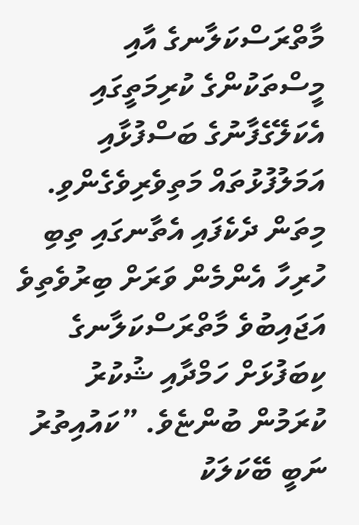މާތްރަސްކަލާނގެ އާއި މީސްތަކުންގެ ކުރިމަތީގައި އެކަލޭގެފާނުގެ ބަސްފުޅާއި އަމަލުފުޅުތައް މަތިވެރިވެގެންވި.
މިތަން ދެކެފައި އެތާނގައި ތިބި ހުރިހާ އެންމެން ވަރަށް ބިރުވެތިވެ އަޖައިބުވެ މާތްރަސްކަލާނގެ ކިބަފުޅަށް ހަމްދާއި ޝުކުރު ކުރަމުން ބުންޏެވެ. ”ކައުއިތުރު ނަބީ ބޭކަލަކު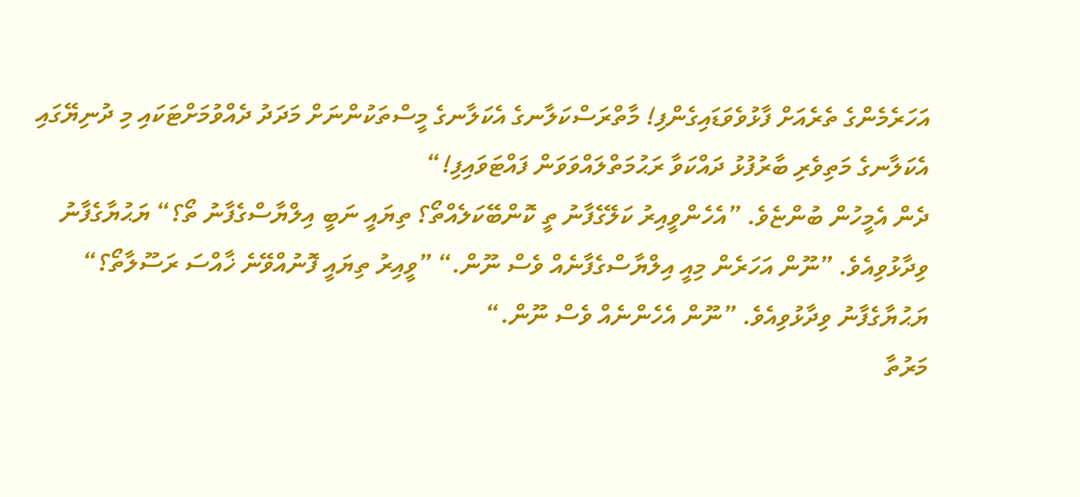އަހަރެމެންގެ ތެރެއަށް ފާޅުވެވަޑައިގެންފި! މާތްރަސްކަލާނގެ އެކަލާނގެ މީސްތަކުންނަށް މަދަދު ދެއްވުމަށްޓަކައި މި ދުނިޔޭގައި އެކަލާނގެ މަތިވެރި ބާރުފުޅު ދައްކަވާ ރަޙުމަތްލައްވަވަން ފައްޓަވައިފި!“
ދެން އެމީހުން ބުންޏެވެ. ”އެހެންވީއިރު ކަލޭގެފާނު ތީ ކޮންބޭކަލެއްތޯ؟ ތިޔައީ ނަބީ އިލްޔާސްގެފާނު ތޯ؟“ ޔަޙުޔާގެފާނު ވިދާޅުވިއެވެ. ”ނޫން އަހަރެން މިއީ އިލްޔާސްގެފާނެއް ވެސް ނޫން.“ ”ވީއިރު ތިޔައީ ފޮނުއްވޭނެ ޚާއްސަ ރަސޫލާތޯ؟“ ޔަޙުޔާގެފާނު ވިދާޅުވިއެވެ. ”ނޫން އެހެންނެއް ވެސް ނޫން.“
މަރުތާ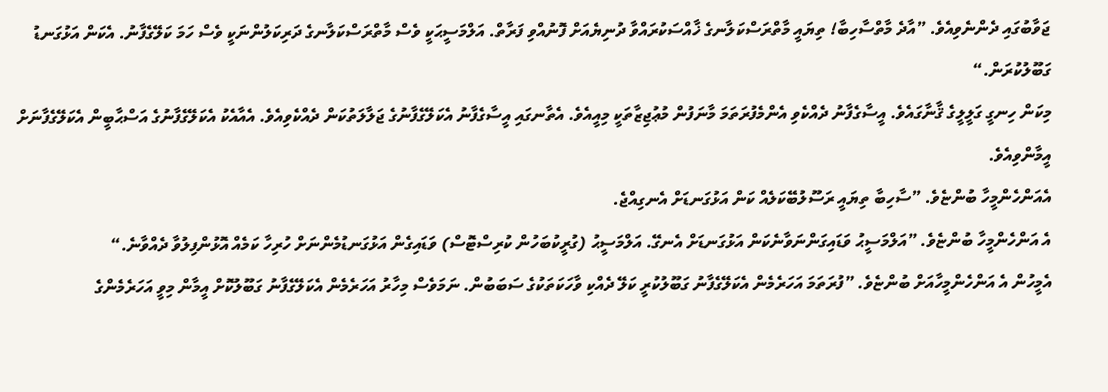ޖަވާބުގައި ދެންނެވިއެވެ. ”އާދެ މާތްސާހިބާ! ތިޔައީ މާތްރަސްކަލާނގެ ޚާއްސަކުރައްވާ ދުނިޔެއަށް ފޮނުއްވި ފަރާތް. އަލްމަސީޙަކީ ވެސް މާތްރަސްކަލާނގެ ދަރިކަލުންނަކީ ވެސް ހަމަ ކަލޭގެފާނު. އެކަން އަޅުގަނޑު ގަބޫލުކުރަން.“
މިކަން ހިނގީ ގަލީލީގެ ޤާނާގައެވެ. އީސާގެފާނު ދެއްކެވި އެންމެފުރަތަމަ މާނަފުން މުޢުޖިޒާތަކީ މިއީއެވެ. އެތާނގައި އީސާގެފާނު އެކަލޭގެފާނުގެ ޖަލާލަތުކަން ދެއްކެވިއެވެ. އެއާއެކު އެކަލޭގެފާނުގެ އަސްޙާބީން އެކަލޭގެފާނަށް އީމާންވިއެވެ.
އެއަންހެންމީހާ ބުންޏެވެ. ”ސާހިބާ ތިޔައީ ރަސޫލުބޭކަލެއް ކަން އަޅުގަނޑަށް އެނގިއްޖެ.
އެ އަންހެންމީހާ ބުންޏެވެ. ”އަލްމަސީޙު ވަޑައިގަންނަވާނެކަން އަޅުގަނޑަށް އެނގޭ. އަލްމަސީޙު (ގުރީކުބަހުން ކުރިސްޓޮސް) ވަޑައިގެން އަޅުގަނޑުމެންނަށް ހުރިހާ ކަމެއް އޮޅުންފިލުވާ ދެއްވާނެ.“
އެމީހުން އެ އަންހެންމީހާއަށް ބުންޏެވެ. ”ފުރަތަމަ އަހަރެމެން އެކަލޭގެފާނު ގަބޫލުކުރީ ކަލޭ ދެއްކި ވާހަކަތަކުގެ ސަބަބުން. ނަމަވެސް މިހާރު އަހަރެމެން އެކަލޭގެފާނު ގަބޫލުކޮށް އީމާން މިވީ އަހަރެމެންގެ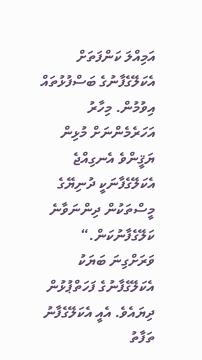އަމިއްލަ ކަންފަތަށް އެކަލޭގެފާނުގެ ބަސްފުޅުތައް އިވުމުން. މިހާރު އަހަރެމެންނަށް މުޅިން ޔަޤީންވެ އެނގިއްޖެ އެކަލޭގެފާނަކީ ދުނިޔޭގެ މީސްތަކުން ދިންނަވާނެ ކަލޭގެފާނުކަން.“
ވަރަށްގިނަ ބަޔަކު އެކަލޭގެފާނުގެ ފަހަތްޕުޅުން ދިޔައެވެ. އެއީ އެކަލޭގެފާނު ތަފާތު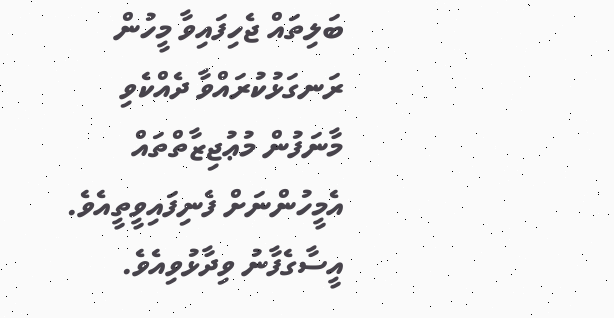ބަލިތައް ޖެހިފައިވާ މީހުން ރަނގަޅުކުރައްވާ ދެއްކެވި މާނަފުން މުޢުޖިޒާތްތައް އެމީހުންނަށް ފެނިފައިވީތީއެވެ.
އީސާގެފާނު ވިދާޅުވިއެވެ.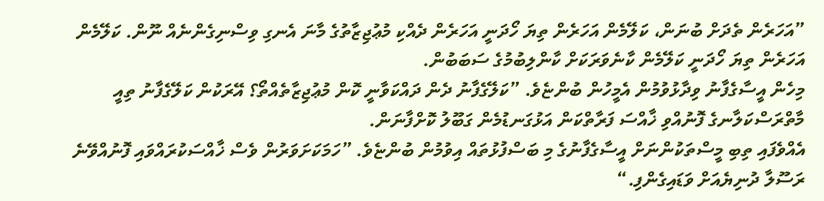”އަހަރެން ތެދަށް ބުނަން، ކަލޭމެން އަހަރެން ތިޔަ ހޯދަނީ އަހަރެން ދެއްކި މުޢުޖިޒާތުގެ މާނަ އެނގި ވިސްނިގެންނެއް ނޫން. ކަލޭމެން އަހަރެން ތިޔަ ހޯދަނީ ކަލޭމެން ކާނެވަރަކަށް ކާންލިބުމުގެ ސަބަބުން.
މިހެން އީސާގެފާނު ވިދާޅުވުމުން އެމީހުން ބުންޏެވެ. ”ކަލޭގެފާނު ދެން ދައްކަވާނީ ކޮން މުޢުޖިޒާތެއްތޯ؟ އޭރަކުން ކަލޭގެފާނު ތިއީ މާތްރަސްކަލާނގެ ފޮނުއްވި ޚާއްސަ ފަރާތްކަން އަޅުގަނޑުމެން ގަބޫލު ކޮށްފާނަން.
އެއްވެފައި ތިބި މީސްތަކުންނަށް އީސާގެފާނުގެ މި ބަސްފުޅުތައް އިވުމުން ބުންޏެވެ. ”ހަމަކަށަވަރުން ވެސް ޚާއްސަކުރައްވައި ފޮނުއްވޭނެ ރަސޫލާ ދުނިޔެއަށް ވަޑައިގެންފި.“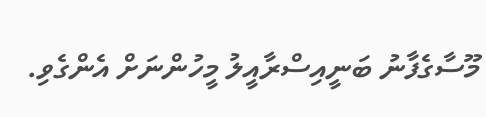މޫސާގެފާނު ބަނީއިސްރާއީލު މީހުންނަށް އެންގެވި.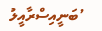’ބަނީއިސްރާއީލު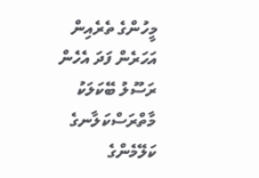މީހުންގެ ތެރެއިން އަހަރެން ފަދަ އެހެން ރަސޫލު ބޭކަލަކު މާތްރަސްކަލާނގެ ކަލޭމެންގެ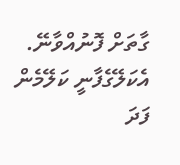ގާތަށް ފޮނުއްވާނޭ. އެކަލޭގެފާނީ ކަލޭމެން ފަދަ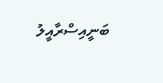ބަނީއިސްރާއީލު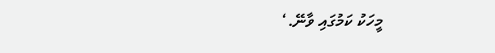މީހަކު ކަމުގައި ވާނޭ.‘